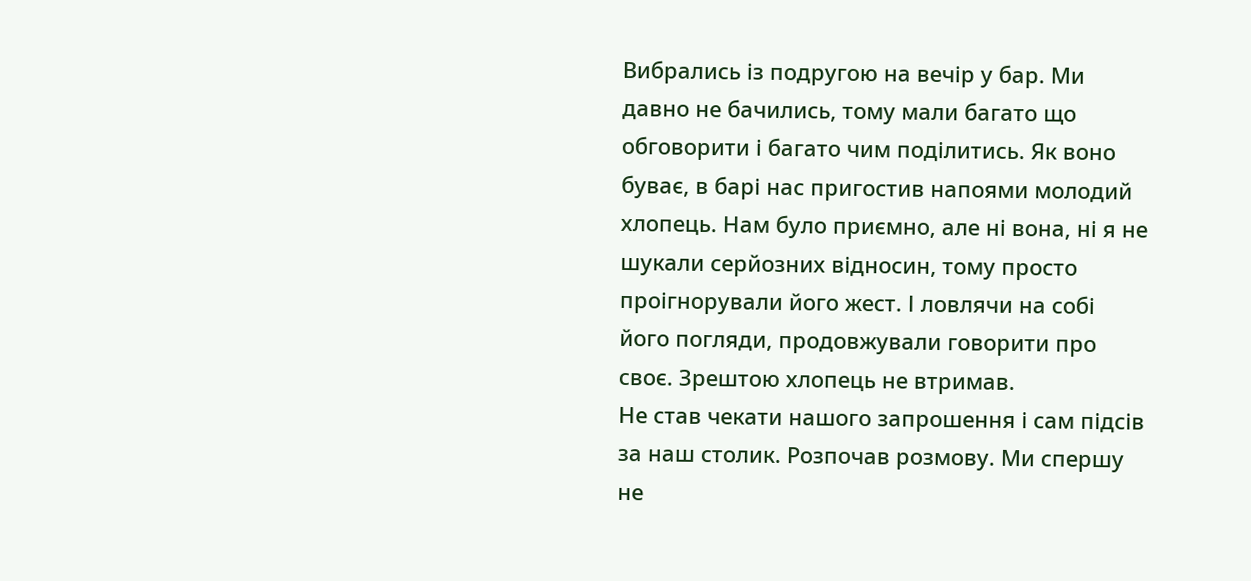Вибрались із подругою на вечір у бар. Ми давно не бачились, тому мали багато що обговорити і багато чим поділитись. Як воно буває, в барі нас пригостив напоями молодий хлопець. Нам було приємно, але ні вона, ні я не шукали серйозних відносин, тому просто проігнорували його жест. І ловлячи на собі його погляди, продовжували говорити про своє. Зрештою хлопець не втримав.
Не став чекати нашого запрошення і сам підсів за наш столик. Розпочав розмову. Ми спершу не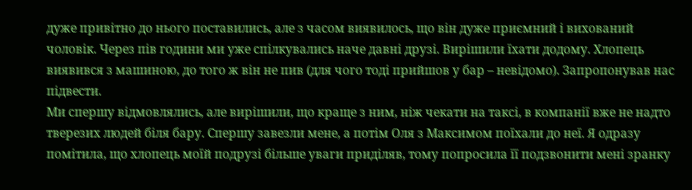дуже привітно до нього поставились, але з часом виявилось, що він дуже приємний і вихований чоловік. Через пів години ми уже спілкувались наче давні друзі. Вирішили їхати додому. Хлопець виявився з машиною, до того ж він не пив (для чого тоді прийшов у бар – невідомо). Запропонував нас підвести.
Ми спершу відмовлялись, але вирішили, що краще з ним, ніж чекати на таксі, в компанії вже не надто тверезих людей біля бару. Спершу завезли мене, а потім Оля з Максимом поїхали до неї. Я одразу помітила, що хлопець моїй подрузі більше уваги приділяв, тому попросила її подзвонити мені зранку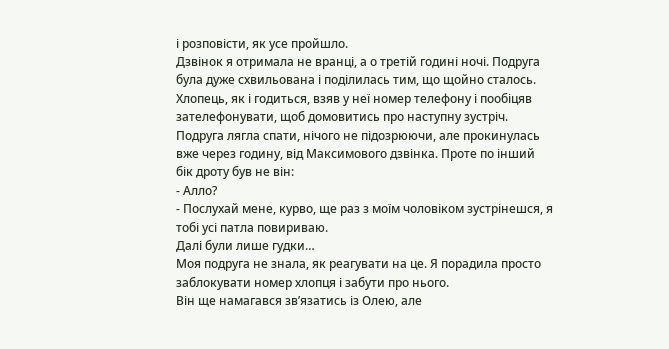і розповісти, як усе пройшло.
Дзвінок я отримала не вранці, а о третій годині ночі. Подруга була дуже схвильована і поділилась тим, що щойно сталось.
Хлопець, як і годиться, взяв у неї номер телефону і пообіцяв зателефонувати, щоб домовитись про наступну зустріч.
Подруга лягла спати, нічого не підозрюючи, але прокинулась вже через годину, від Максимового дзвінка. Проте по інший бік дроту був не він:
- Алло?
- Послухай мене, курво, ще раз з моїм чоловіком зустрінешся, я тобі усі патла повириваю.
Далі були лише гудки…
Моя подруга не знала, як реагувати на це. Я порадила просто заблокувати номер хлопця і забути про нього.
Він ще намагався зв’язатись із Олею, але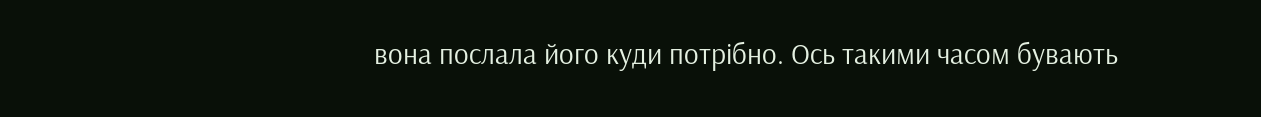вона послала його куди потрібно. Ось такими часом бувають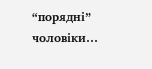“порядні” чоловіки…